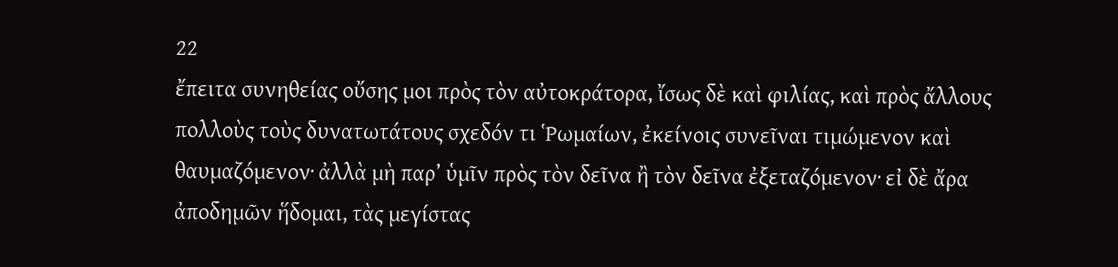22
ἔπειτα συνηθείας οὔσης μοι πρὸς τὸν αὐτοκράτορα, ἴσως δὲ καὶ φιλίας, καὶ πρὸς ἄλλους πολλοὺς τοὺς δυνατωτάτους σχεδόν τι Ῥωμαίων, ἐκείνοις συνεῖναι τιμώμενον καὶ θαυμαζόμενον· ἀλλὰ μὴ παρ’ ὑμῖν πρὸς τὸν δεῖνα ἢ τὸν δεῖνα ἐξεταζόμενον· εἰ δὲ ἄρα ἀποδημῶν ἥδομαι, τὰς μεγίστας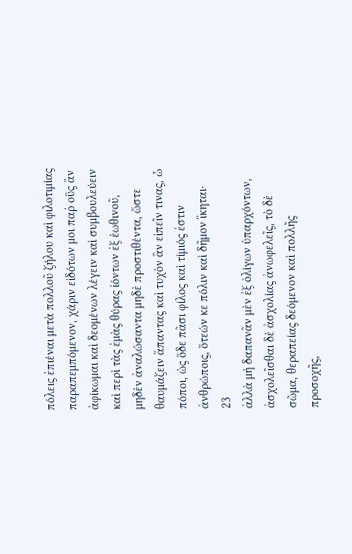πόλεις ἐπιέναι μετὰ πολλοῦ ζήλου καὶ φιλοτιμίας παραπεμπόμενον, χάριν εἰδότων μοι παῤ οὓς ἂν ἀφίκωμαι καὶ δεομένων λέγειν καὶ συμβουλεύειν καὶ περὶ τὰς ἐμὰς θύρας ἰόντων ἐξ ἑωθινοῦ, μηδὲν ἀναλώσαντα μηδὲ προστιθέντα, ὥστε θαυμάζειν ἅπαντας καὶ τυχὸν ἂν εἰπεῖν τινας, ὦ πόποι, ὡς ὅδε πᾶσι φίλος καὶ τίμιός ἐστιν ἀνθρώποις, ὅτεών κε πόλιν καὶ δῆμον ἵκηται·
23
ἀλλὰ μὴ δαπανᾶν μὲν ἐξ ὀλίγων ὑπαρχόντων, ἀσχολεῖσθαι δὲ ἀσχολίας ἀνωφελεῖς, τὸ δὲ σῶμα, θεραπείας δεόμενον καὶ πολλῆς προσοχῆς,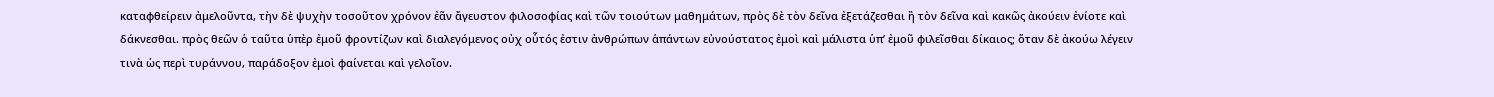καταφθείρειν ἀμελοῦντα, τὴν δὲ ψυχὴν τοσοῦτον χρόνον ἐᾶν ἄγευστον φιλοσοφίας καὶ τῶν τοιούτων μαθημάτων, πρὸς δὲ τὸν δεῖνα ἐξετάζεσθαι ἢ τὸν δεῖνα καὶ κακῶς ἀκούειν ἐνίοτε καὶ δάκνεσθαι. πρὸς θεῶν ὁ ταῦτα ὑπὲρ ἐμοῦ φροντίζων καὶ διαλεγόμενος οὐχ οὗτός ἐστιν ἀνθρώπων ἁπάντων εὐνούστατος ἐμοὶ καὶ μάλιστα ὑπʼ ἐμοῦ φιλεῖσθαι δίκαιος; ὅταν δὲ ἀκούω λέγειν τινὰ ὡς περὶ τυράννου, παράδοξον ἐμοὶ φαίνεται καὶ γελοῖον.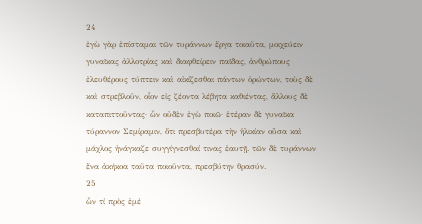24
ἐγὼ γὰρ ἐπίσταμαι τῶν τυράννων ἔργα τοιαῦτα, μοιχεύειν γυναῖκας ἀλλοτρίας καὶ διαφθείρειν παῖδας, ἀνθρώπους ἐλευθέρους τύπτειν καὶ αἰκίζεσθαι πάντων ὁρώντων, τοὺς δὲ καὶ στρεβλοῦν, οἷον εἰς ζέοντα λέβητα καθιέντας, ἄλλους δὲ καταπιττοῦντας· ὧν οὐδὲν ἐγὼ ποιῶ· ἑτέραν δὲ γυναῖκα τύραννον Σεμίραμιν, ὅτι πρεσβυτέρα τὴν ἡλικίαν οὖσα καὶ μάχλος ἠνάγκαζε συγγίγνεσθαί τινας ἑαυτῇ. τῶν δὲ τυράννων ἕνα ἀκήκοα ταῦτα ποιοῦντα, πρεσβύτην θρασύν.
25
ὧν τί πρὸς ἐμέ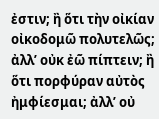ἐστιν; ἢ ὅτι τὴν οἰκίαν οἰκοδομῶ πολυτελῶς; ἀλλ’ οὐκ ἐῶ πίπτειν; ἢ ὅτι πορφύραν αὐτὸς ἠμφίεσμαι; ἀλλ’ οὐ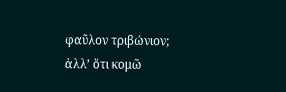φαῦλον τριβώνιον; ἀλλ’ ὅτι κομῶ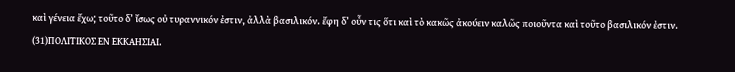καὶ γένεια ἔχω; τοῦτο δ’ ἴσως οὐ τυραννικόν ἐστιν, ἀλλὰ βασιλικόν. ἔφη δ’ οὖν τις ὅτι καὶ τὸ κακῶς ἀκούειν καλῶς ποιοῦντα καὶ τοῦτο βασιλικόν ἐστιν.
(31)ΠΟΛΙΤΙΚΟΣ ΕΝ ΕΚΚΑΗΣΙΑΙ.